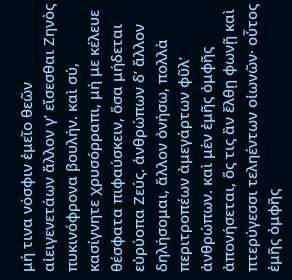μή τινα νόσφιν ἐμεῖο θεῶν αἰειγενετάων ἄλλον γʼ εἴσεσθαι Ζηνὸς πυκινόφρονα βουλήν. καὶ σύ, κασίγνητε χρυσόρραπι, μή με κέλευε θέσφατα πιφαύσκειν, ὅσα μήδεται εὐρύοπα Ζεύς. ἀνθρώπων δʼ ἄλλον δηλήσομαι, ἄλλον ὀνήσω, πολλὰ περιτροπέων ἀμεγάρτων φῦλʼ ἀνθρώπων. καὶ μὲν ἐμῆς ὀμφῆς ἀπονήσεται, ὅς τις ἂν ἔλθῃ φωνῇ καὶ πτερύγεσσι τεληέντων οἰωνῶν· οὗτος ἐμῆς ὀμφῆς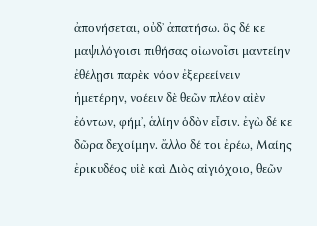ἀπονήσεται, οὐδʼ ἀπατήσω. ὃς δέ κε μαψιλόγοισι πιθήσας οἰωνοῖσι μαντείην ἐθέλῃσι παρὲκ νόον ἐξερεείνειν ἡμετέρην, νοέειν δὲ θεῶν πλέον αἰὲν ἐόντων, φήμʼ, ἁλίην ὁδὸν εἶσιν. ἐγὼ δέ κε δῶρα δεχοίμην. ἄλλο δέ τοι ἐρέω, Μαίης ἐρικυδέος υἱὲ καὶ Διὸς αἰγιόχοιο, θεῶν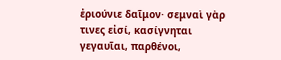ἐριούνιε δαῖμον· σεμναὶ γὰρ τινες εἰσί, κασίγνηται γεγαυῖαι, παρθένοι,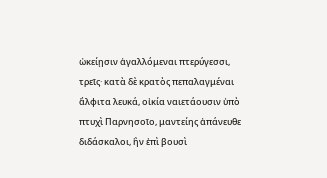ὠκείῃσιν ἀγαλλόμεναι πτερύγεσσι, τρεῖς· κατὰ δὲ κρατὸς πεπαλαγμέναι ἄλφιτα λευκά, οἰκία ναιετάουσιν ὑπὸ πτυχὶ Παρνησοῖο, μαντείης ἀπάνευθε διδάσκαλοι, ἣν ἐπὶ βουσὶ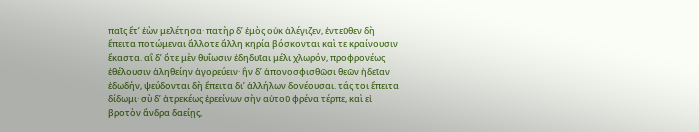παῖς ἔτʼ ἐὼν μελέτησα· πατὴρ δʼ ἐμὸς οὐκ ἀλέγιζεν, ἐντεῦθεν δὴ ἔπειτα ποτώμεναι ἄλλοτε ἄλλη κηρία βόσκονται καὶ τε κραίνουσιν ἕκαστα. αἳ δʼ ὅτε μὲν θυΐωσιν ἐδηδυῖαι μέλι χλωρόν, προφρονέως ἐθέλουσιν ἀληθείην ἀγορεύειν· ἢν δʼ ἀπονοσφισθῶσι θεῶν ἡδεῖαν ἐδωδήν, ψεύδονται δὴ ἔπειτα διʼ ἀλλήλων δονέουσαι. τάς τοι ἔπειτα δίδωμι· σὺ δʼ ἀτρεκέως ἐρεείνων σὴν αὐτοῦ φρένα τέρπε, καὶ εἰ βροτὸν ἄνδρα δαείῃς,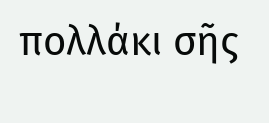πολλάκι σῆς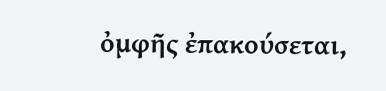ὀμφῆς ἐπακούσεται,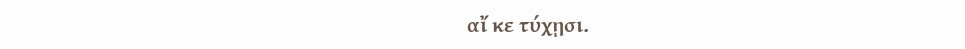αἴ κε τύχῃσι.